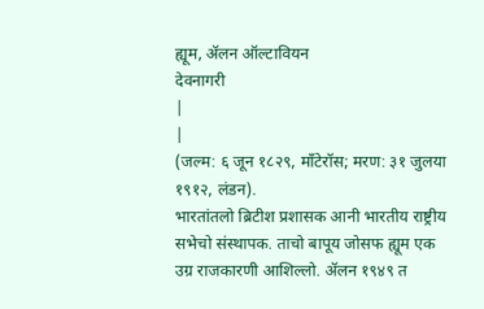ह्यूम, ॲलन ऑल्टावियन
देवनागरी
|
|
(जल्म: ६ जून १८२९, माँटेरॉस; मरण: ३१ जुलया १९१२, लंडन).
भारतांतलो ब्रिटीश प्रशासक आनी भारतीय राष्ट्रीय सभेचो संस्थापक. ताचो बापूय जोसफ ह्यूम एक उग्र राजकारणी आशिल्लो. ॲलन १९४९ त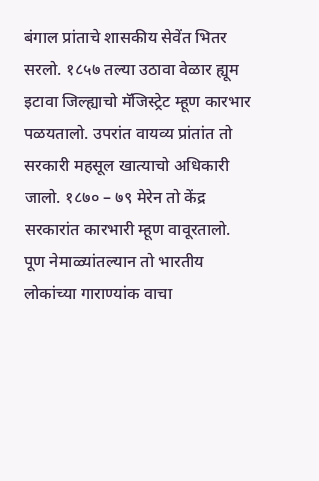बंगाल प्रांताचे शासकीय सेवेंत भितर सरलो. १८५७ तल्या उठावा वेळार ह्यूम इटावा जिल्ह्याचो मॅजिस्ट्रेट म्हूण कारभार पळयतालो. उपरांत वायव्य प्रांतांत तो सरकारी महसूल खात्याचो अधिकारी जालो. १८७० – ७९ मेरेन तो केंद्र सरकारांत कारभारी म्हूण वावूरतालो. पूण नेमाळ्यांतल्यान तो भारतीय लोकांच्या गाराण्यांक वाचा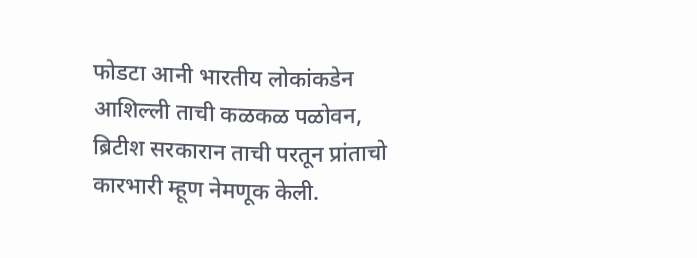फोडटा आनी भारतीय लोकांकडेन आशिल्ली ताची कळकळ पळोवन, ब्रिटीश सरकारान ताची परतून प्रांताचो कारभारी म्हूण नेमणूक केली.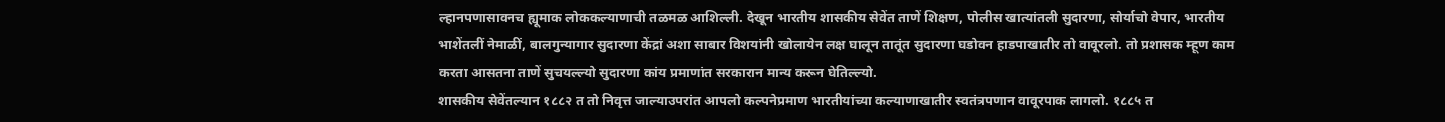ल्हानपणासावनच ह्यूमाक लोककल्याणाची तळमळ आशिल्ली. देखून भारतीय शासकीय सेवेंत ताणें शिक्षण, पोलीस खात्यांतली सुदारणा, सोर्याचो वेपार, भारतीय भाशेंतलीं नेमाळीं, बालगुन्यागार सुदारणा केंद्रां अशा साबार विशयांनी खोलायेन लक्ष घालून तातूंत सुदारणा घडोवन हाडपाखातीर तो वावूरलो. तो प्रशासक म्हूण काम करता आसतना ताणें सुचयल्ल्यो सुदारणा कांय प्रमाणांत सरकारान मान्य करून घेतिल्ल्यो.
शासकीय सेवेंतल्यान १८८२ त तो निवृत्त जाल्याउपरांत आपलो कल्पनेप्रमाण भारतीयांच्या कल्याणाखातीर स्वतंत्रपणान वावूरपाक लागलो. १८८५ त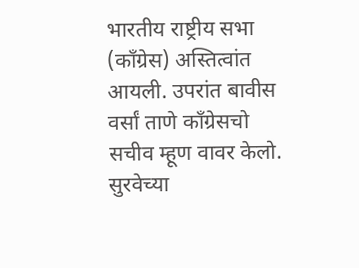भारतीय राष्ट्रीय सभा (काँग्रेस) अस्तित्वांत आयली. उपरांत बावीस वर्सां ताणे काँग्रेसचो सचीव म्हूण वावर केलो. सुरवेच्या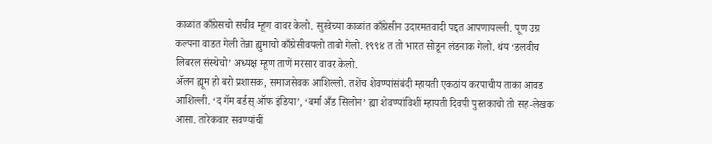काळांत काँग्रेसचो सचीव म्हूण वावर केलो. सुरवेच्या काळांत काँग्रेसीन उदारमतवादी पद्दत आपणायल्ली. पूण उग्र कल्पना वाडत गेली तेन्ना ह्युमाचो काँग्रेसीवयलो ताबो गेलो. १९९४ त तो भारत सोडून लंडनाक गेलो. थंय ‘डलवीच लिबरल संस्थेचो’ अध्यक्ष म्हूण ताणें मरसार वावर केलो.
ॲलन ह्यूम हो बरो प्रशासक, समाजसेवक आशिल्लो. तशेंच शेवण्यांसंबंदी म्हायती एकठांय करपाचीय ताका आवड आशिल्ली. ‘द गॅम बर्डस् ऑफ इंडिया’, ‘बर्मा अँड सिलोन’ ह्या शेवण्यांविशीं म्हायती दिवपी पुस्तकाचो तो सह-लेखक आसा. तारेकवार सवण्यांचीं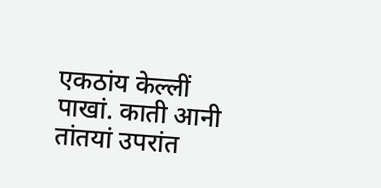एकठांय केल्लीं पाखां. काती आनी तांतयां उपरांत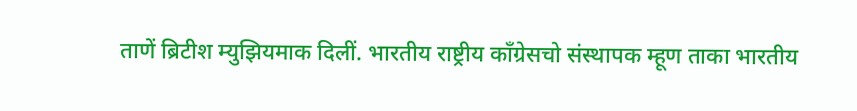ताणें ब्रिटीश म्युझियमाक दिलीं. भारतीय राष्ट्रीय काँग्रेसचो संस्थापक म्हूण ताका भारतीय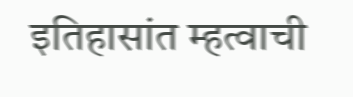इतिहासांत म्हत्वाची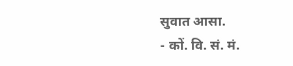सुवात आसा.
- कों. वि. सं. मं.